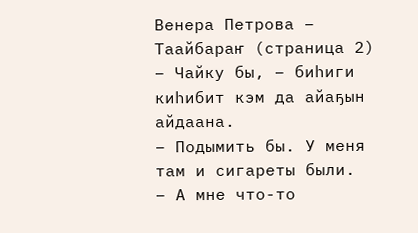Венера Петрова – Таайбараҥ (страница 2)
– Чайку бы, – биһиги киһибит кэм да айаҕын айдаана.
– Подымить бы. У меня там и сигареты были.
– А мне что-то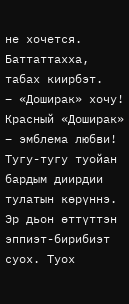не хочется.
Баттаттахха, табах киирбэт.
– «Доширак» хочу! Красный «Доширак» – эмблема любви!
Тугу-тугу туойан бардым диирдии тулатын көрүннэ. Эр дьон өттүттэн эппиэт-бирибиэт суох. Туох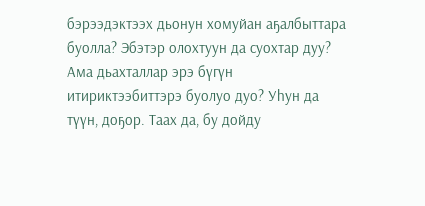бэрээдэктээх дьонун хомуйан аҕалбыттара буолла? Эбэтэр олохтуун да суохтар дуу? Ама дьахталлар эрэ бүгүн итириктээбиттэрэ буолуо дуо? Уһун да түүн, доҕор. Таах да, бу дойду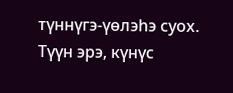түннүгэ-үөлэһэ суох. Түүн эрэ, күнүс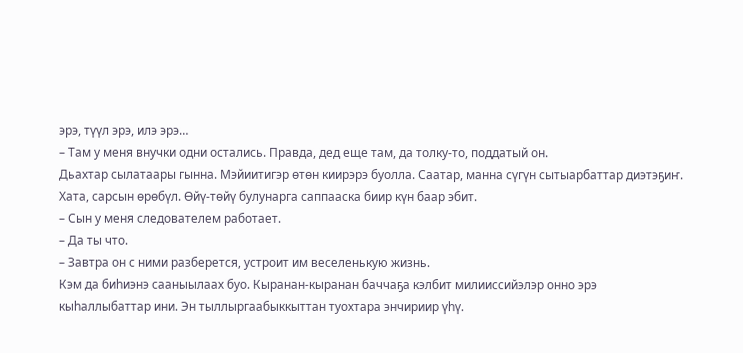эрэ, түүл эрэ, илэ эрэ…
– Там у меня внучки одни остались. Правда, дед еще там, да толку-то, поддатый он.
Дьахтар сылатаары гынна. Мэйиитигэр өтөн киирэрэ буолла. Саатар, манна сүгүн сытыарбаттар диэтэҕиҥ. Хата, сарсын өрөбүл. Өйү-төйү булунарга саппааска биир күн баар эбит.
– Сын у меня следователем работает.
– Да ты что.
– Завтра он с ними разберется, устроит им веселенькую жизнь.
Кэм да биһиэнэ сааныылаах буо. Кыранан-кыранан баччаҕа кэлбит милииссийэлэр онно эрэ кыһаллыбаттар ини. Эн тыллыргаабыккыттан туохтара энчириир үһү.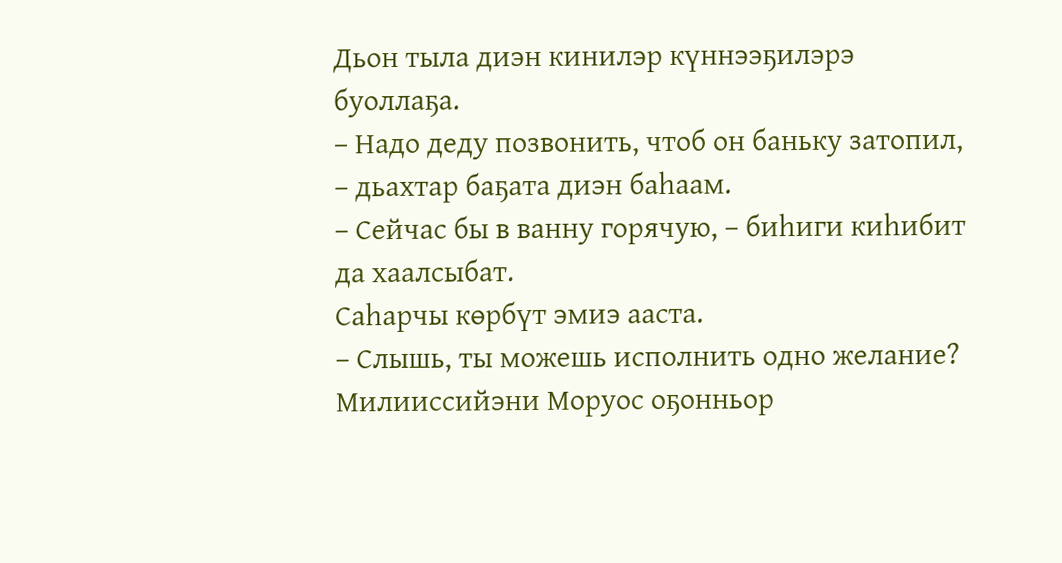Дьон тыла диэн кинилэр күннээҕилэрэ буоллаҕа.
– Надо деду позвонить, чтоб он баньку затопил, – дьахтар баҕата диэн баһаам.
– Сейчас бы в ванну горячую, – биһиги киһибит да хаалсыбат.
Саһарчы көрбүт эмиэ ааста.
– Слышь, ты можешь исполнить одно желание?
Милииссийэни Моруос оҕонньор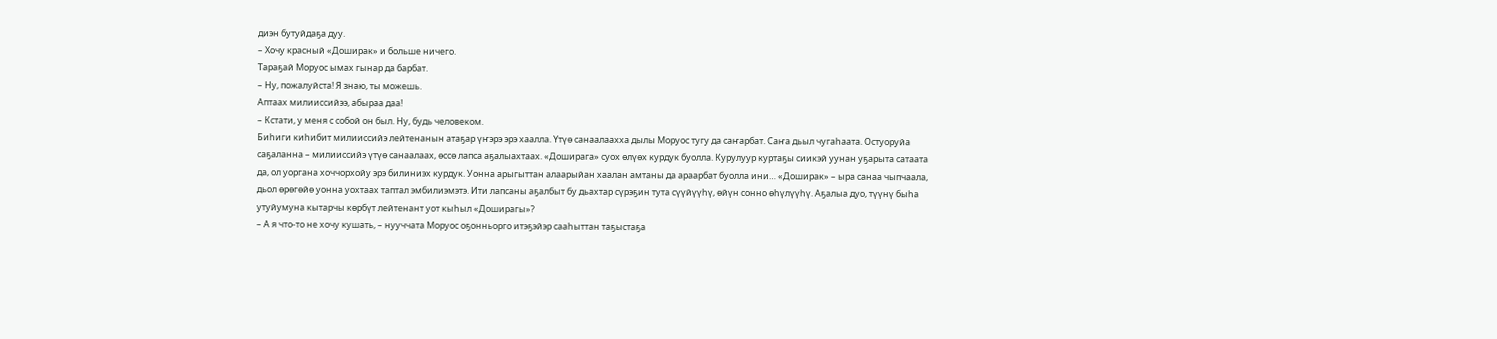диэн бутуйдаҕа дуу.
– Хочу красный «Доширак» и больше ничего.
Тараҕай Моруос ымах гынар да барбат.
– Ну, пожалуйста! Я знаю, ты можешь.
Аптаах милииссийээ, абыраа даа!
– Кстати, у меня с собой он был. Ну, будь человеком.
Биһиги киһибит милииссийэ лейтенанын атаҕар үҥэрэ эрэ хаалла. Үтүө санаалаахха дылы Моруос тугу да саҥарбат. Саҥа дьыл чугаһаата. Остуоруйа саҕаланна – милииссийэ үтүө санаалаах, өссө лапса аҕалыахтаах. «Доширага» суох өлүөх курдук буолла. Курулуур куртаҕы сиикэй уунан уҕарыта сатаата да, ол уоргана хоччорхойу эрэ билиниэх курдук. Уонна арыгыттан алаарыйан хаалан амтаны да араарбат буолла ини… «Доширак» – ыра санаа чыпчаала, дьол өрөгөйө уонна уохтаах таптал эмбилиэмэтэ. Ити лапсаны аҕалбыт бу дьахтар сүрэҕин тута сүүйүүһү, өйүн сонно өһүлүүһү. Аҕалыа дуо, түүнү быһа утуйумуна кытарчы көрбүт лейтенант уот кыһыл «Доширагы»?
– А я что-то не хочу кушать, – нууччата Моруос оҕонньорго итэҕэйэр сааһыттан таҕыстаҕа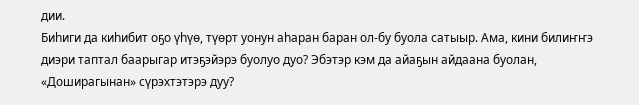дии.
Биһиги да киһибит оҕо үһүө, түөрт уонун аһаран баран ол-бу буола сатыыр. Ама, кини билиҥҥэ диэри таптал баарыгар итэҕэйэрэ буолуо дуо? Эбэтэр кэм да айаҕын айдаана буолан, «Доширагынан» сүрэхтэтэрэ дуу?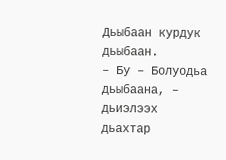Дьыбаан курдук дьыбаан.
– Бу – Болуодьа дьыбаана, – дьиэлээх дьахтар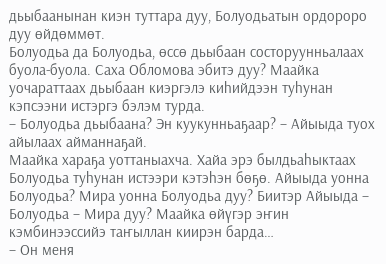дьыбаанынан киэн туттара дуу, Болуодьатын ордороро дуу өйдөммөт.
Болуодьа да Болуодьа, өссө дьыбаан состоруунньалаах буола-буола. Саха Обломова эбитэ дуу? Маайка уочараттаах дьыбаан киэргэлэ киһийдээн туһунан кэпсээни истэргэ бэлэм турда.
– Болуодьа дьыбаана? Эн куукунньаҕаар? – Айыыда туох айылаах айманнаҕай.
Маайка хараҕа уоттаныахча. Хайа эрэ былдьаһыктаах Болуодьа туһунан истээри кэтэһэн бөҕө. Айыыда уонна Болуодьа? Мира уонна Болуодьа дуу? Биитэр Айыыда – Болуодьа – Мира дуу? Маайка өйүгэр эҥин кэмбинээссийэ таҥыллан киирэн барда…
– Он меня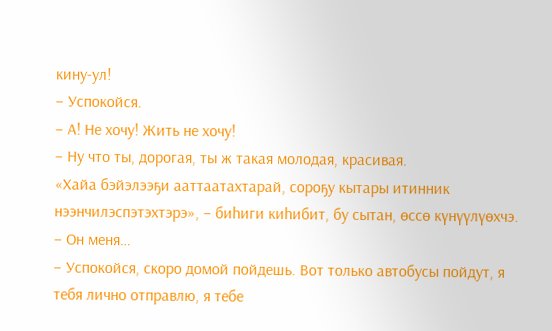кину-ул!
– Успокойся.
– А! Не хочу! Жить не хочу!
– Ну что ты, дорогая, ты ж такая молодая, красивая.
«Хайа бэйэлээҕи ааттаатахтарай, сороҕу кытары итинник нээнчилэспэтэхтэрэ», – биһиги киһибит, бу сытан, өссө күнүүлүөхчэ.
– Он меня…
– Успокойся, скоро домой пойдешь. Вот только автобусы пойдут, я тебя лично отправлю, я тебе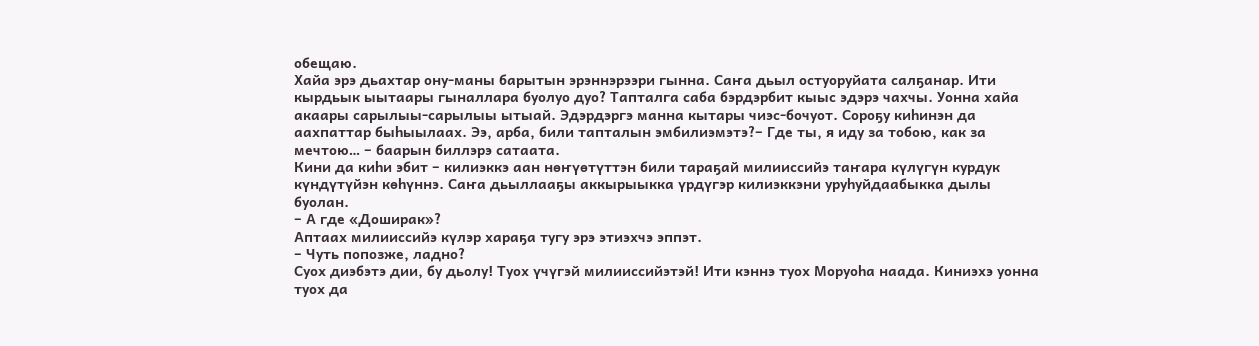обещаю.
Хайа эрэ дьахтар ону-маны барытын эрэннэрээри гынна. Саҥа дьыл остуоруйата салҕанар. Ити кырдьык ыытаары гыналлара буолуо дуо? Тапталга саба бэрдэрбит кыыс эдэрэ чахчы. Уонна хайа акаары сарылыы-сарылыы ытыай. Эдэрдэргэ манна кытары чиэс-бочуот. Сороҕу киһинэн да аахпаттар быһыылаах. Ээ, арба, били тапталын эмбилиэмэтэ?– Где ты, я иду за тобою, как за мечтою… – баарын биллэрэ сатаата.
Кини да киһи эбит – килиэккэ аан нөҥүөтүттэн били тараҕай милииссийэ таҥара күлүгүн курдук күндүтүйэн көһүннэ. Саҥа дьыллааҕы аккырыыкка үрдүгэр килиэккэни уруһуйдаабыкка дылы буолан.
– А где «Доширак»?
Аптаах милииссийэ күлэр хараҕа тугу эрэ этиэхчэ эппэт.
– Чуть попозже, ладно?
Суох диэбэтэ дии, бу дьолу! Туох үчүгэй милииссийэтэй! Ити кэннэ туох Моруоһа наада. Киниэхэ уонна туох да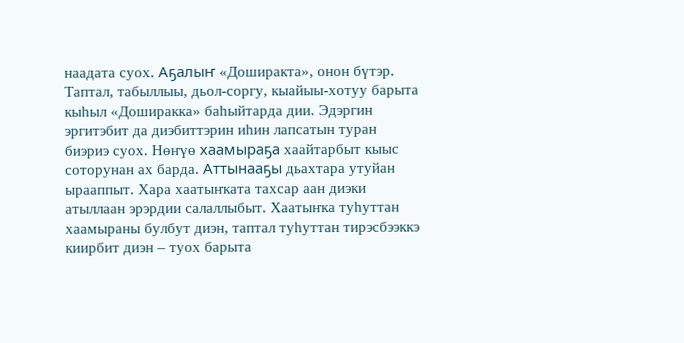наадата суох. Аҕалыҥ «Доширакта», онон бүтэр. Таптал, табыллыы, дьол-соргу, кыайыы-хотуу барыта кыһыл «Доширакка» баһыйтарда дии. Эдэргин эргитэбит да диэбиттэрин иһин лапсатын туран биэриэ суох. Нөҥүө хаамыраҕа хаайтарбыт кыыс соторунан ах барда. Аттынааҕы дьахтара утуйан ырааппыт. Хара хаатыҥката тахсар аан диэки атыллаан эрэрдии салаллыбыт. Хаатыҥка туһуттан хаамыраны булбут диэн, таптал туһуттан тирэсбээккэ киирбит диэн – туох барыта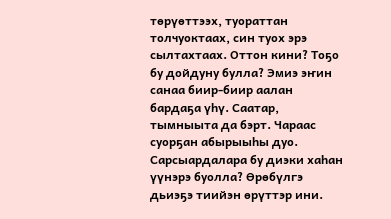төрүөттээх, туораттан толчуоктаах, син туох эрэ сылтахтаах. Оттон кини? Тоҕо бу дойдуну булла? Эмиэ эҥин санаа биир-биир аалан бардаҕа үһү. Саатар, тымныыта да бэрт. Чараас суорҕан абырыыһы дуо. Сарсыардалара бу диэки хаһан үүнэрэ буолла? Өрөбүлгэ дьиэҕэ тиийэн өрүттэр ини.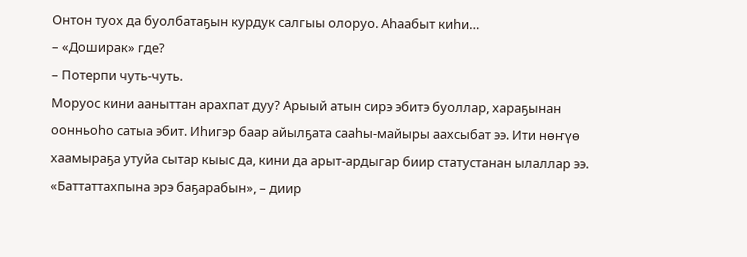Онтон туох да буолбатаҕын курдук салгыы олоруо. Аһаабыт киһи…
– «Доширак» где?
– Потерпи чуть-чуть.
Моруос кини ааныттан арахпат дуу? Арыый атын сирэ эбитэ буоллар, хараҕынан оонньоһо сатыа эбит. Иһигэр баар айылҕата сааһы-майыры аахсыбат ээ. Ити нөҥүө хаамыраҕа утуйа сытар кыыс да, кини да арыт-ардыгар биир статустанан ылаллар ээ. «Баттаттахпына эрэ баҕарабын», – диир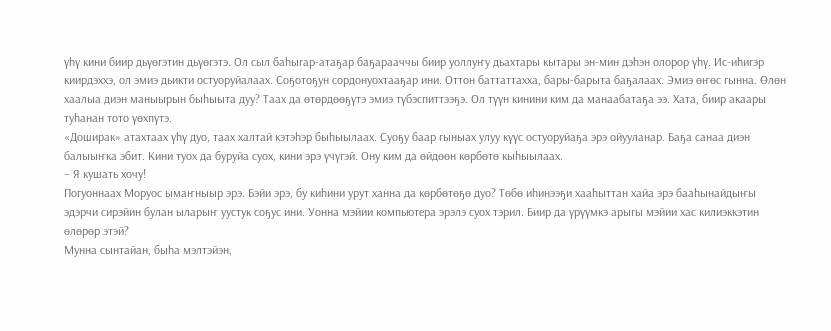үһү кини биир дьүөгэтин дьүөгэтэ. Ол сыл баһыгар-атаҕар баҕарааччы биир уоллуҥу дьахтары кытары эн-мин дэһэн олорор үһү. Ис-иһигэр киирдэххэ, ол эмиэ дьикти остуоруйалаах. Соҕотоҕун сордонуохтааҕар ини. Оттон баттаттахха, бары-барыта баҕалаах. Эмиэ өҥөс гынна. Өлөн хаалыа диэн маныырын быһыыта дуу? Таах да өтөрдөөҕүтэ эмиэ түбэспиттээҕэ. Ол түүн кинини ким да манаабатаҕа ээ. Хата, биир акаары туһанан тото үөхпүтэ.
«Доширак» атахтаах үһү дуо, таах халтай кэтэһэр быһыылаах. Суоҕу баар гыныах улуу күүс остуоруйаҕа эрэ ойууланар. Баҕа санаа диэн балыыҥка эбит. Кини туох да буруйа суох, кини эрэ үчүгэй. Ону ким да өйдөөн көрбөтө кыһыылаах.
– Я кушать хочу!
Погуоннаах Моруос ымаҥныыр эрэ. Бэйи эрэ, бу киһини урут ханна да көрбөтөҕө дуо? Төбө иһинээҕи хааһыттан хайа эрэ бааһынайдыҥы эдэрчи сирэйин булан ыларыҥ уустук соҕус ини. Уонна мэйии компьютера эрэлэ суох тэрил. Биир да үрүүмкэ арыгы мэйии хас килиэккэтин өлөрөр этэй?
Мунна сынтайан, быһа мэлтэйэн,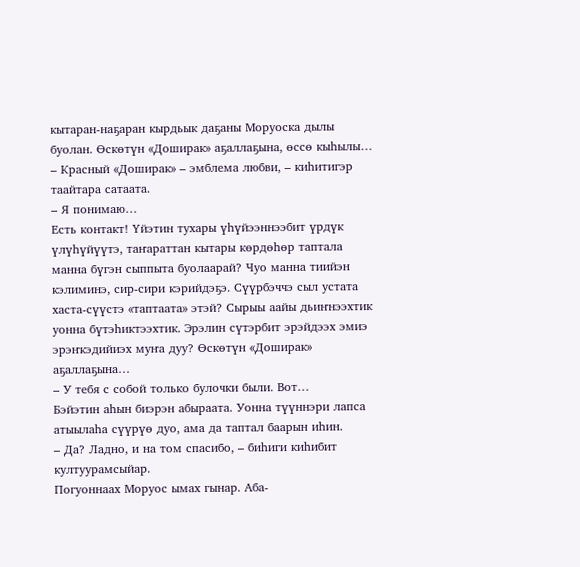кытаран-наҕаран кырдьык даҕаны Моруоска дылы буолан. Өскөтүн «Доширак» аҕаллаҕына, өссө кыһылы…
– Красный «Доширак» – эмблема любви, – киһитигэр таайтара сатаата.
– Я понимаю…
Есть контакт! Үйэтин тухары үһүйээннээбит үрдүк үлүһүйүүтэ, таҥараттан кытары көрдөһөр таптала манна бүгэн сыппыта буолаарай? Чуо манна тиийэн кэлиминэ, сир-сири кэрийдэҕэ. Сүүрбэччэ сыл устата хаста-сүүстэ «таптаата» этэй? Сырыы аайы дьиҥнээхтик уонна бүтэһиктээхтик. Эрэлин сүтэрбит эрэйдээх эмиэ эрэҥкэдийиэх муҥа дуу? Өскөтүн «Доширак» аҕаллаҕына…
– У тебя с собой только булочки были. Вот…
Бэйэтин аһын биэрэн абыраата. Уонна түүннэри лапса атыылаһа сүүрүө дуо, ама да таптал баарын иһин.
– Да? Ладно, и на том спасибо, – биһиги киһибит култуурамсыйар.
Погуоннаах Моруос ымах гынар. Аба-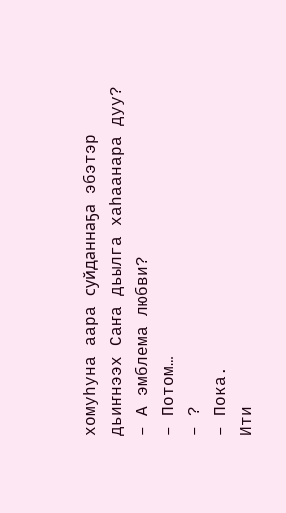хомуһуна аара суйданнаҕа эбэтэр дьиҥнээх Саҥа дьылга хаһаанара дуу?
– А эмблема любви?
– Потом…
– ?
– Пока.
Ити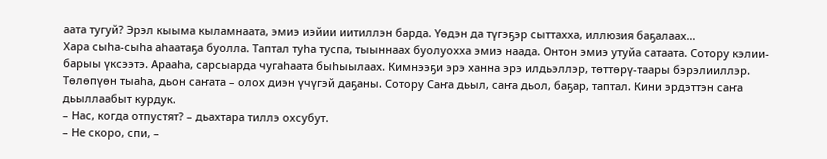аата тугуй? Эрэл кыыма кыламнаата, эмиэ иэйии иитиллэн барда. Үөдэн да түгэҕэр сыттахха, иллюзия баҕалаах…
Хара сыһа-сыһа аһаатаҕа буолла. Таптал туһа туспа, тыыннаах буолуохха эмиэ наада. Онтон эмиэ утуйа сатаата. Сотору кэлии-барыы үксээтэ. Арааһа, сарсыарда чугаһаата быһыылаах. Кимнээҕи эрэ ханна эрэ илдьэллэр, төттөрү-таары бэрэлииллэр. Төлөпүөн тыаһа, дьон саҥата – олох диэн үчүгэй даҕаны. Сотору Саҥа дьыл, саҥа дьол, баҕар, таптал. Кини эрдэттэн саҥа дьыллаабыт курдук.
– Нас, когда отпустят? – дьахтара тиллэ охсубут.
– Не скоро, спи, –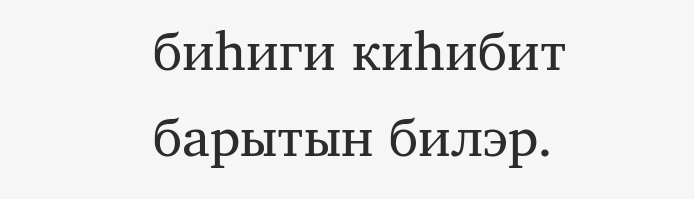биһиги киһибит барытын билэр.